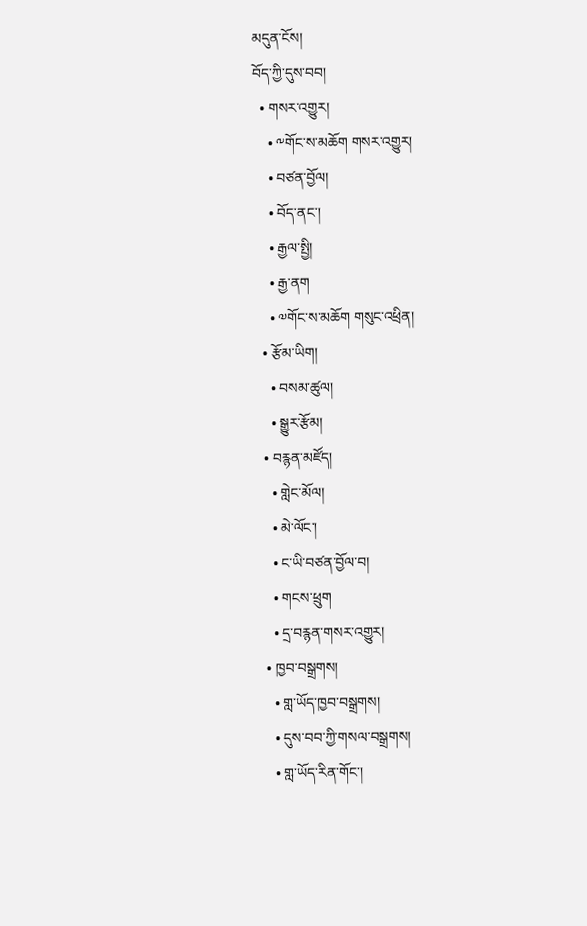མདུན་ངོས།
བོད་ཀྱི་དུས་བབ།
  • གསར་འགྱུར།
    • ༸གོང་ས་མཆོག གསར་འགྱུར།
    • བཙན་བྱོལ།
    • བོད་ནང་།
    • རྒྱལ་སྤྱི།
    • རྒྱ་ནག
    • ༧གོང་ས་མཆོག གསུང་འཕྲིན།
  • རྩོམ་ཡིག།
    • བསམ་ཚུལ།
    • སྒྱུར་རྩོམ།
  • བརྙན་མཛོད།
    • གླེང་མོལ།
    • མེ་ལོང་།
    • ང་ཡི་བཙན་བྱོལ་བ།
    • གངས་ཕྲུག
    • དྲ་བརྙན་གསར་འགྱུར།
  • ཁྱབ་བསྒྲགས།
    • གླ་ཡོད་ཁྱབ་བསྒྲགས།
    • དུས་བབ་ཀྱི་གསལ་བསྒྲགས།
    • གླ་ཡོད་རིན་གོང་།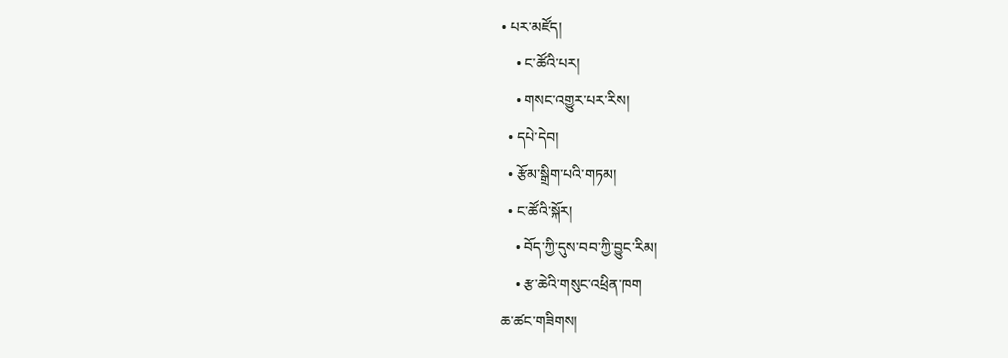• པར་མཛོད།
    • ང་ཚོའི་པར།
    • གསང་འགྱུར་པར་རིས།
  • དཔེ་དེབ།
  • རྩོམ་སྒྲིག་པའི་གཏམ།
  • ང་ཚོའི་སྐོར།
    • བོད་ཀྱི་དུས་བབ་ཀྱི་བྱུང་རིམ།
    • རྩ་ཆེའི་གསུང་འཕྲིན་ཁག
ཆ་ཚང་གཟིགས།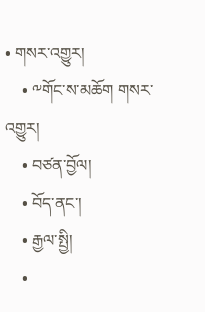• གསར་འགྱུར།
    • ༸གོང་ས་མཆོག གསར་འགྱུར།
    • བཙན་བྱོལ།
    • བོད་ནང་།
    • རྒྱལ་སྤྱི།
    •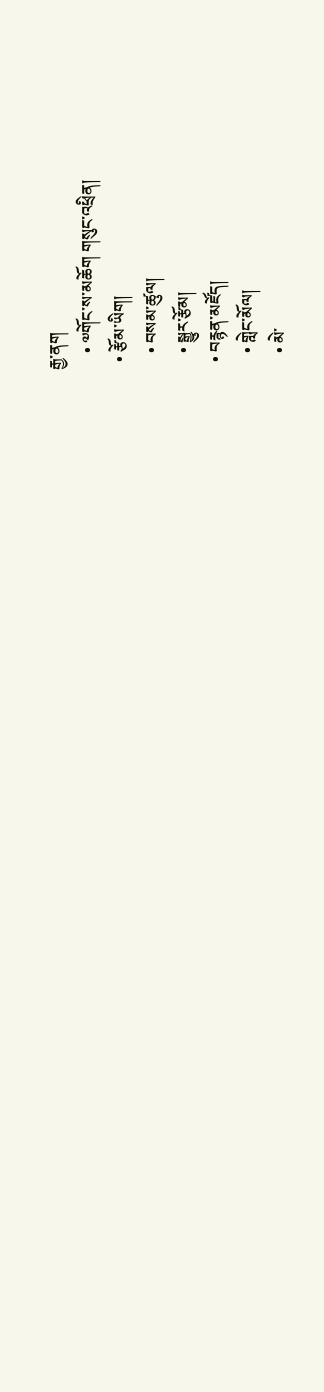རྒྱ་ནག
    • ༧གོང་ས་མཆོག གསུང་འཕྲིན།
  • རྩོམ་ཡིག།
    • བསམ་ཚུལ།
    • སྒྱུར་རྩོམ།
  • བརྙན་མཛོད།
    • གླེང་མོལ།
    • མེ་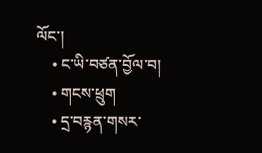ལོང་།
    • ང་ཡི་བཙན་བྱོལ་བ།
    • གངས་ཕྲུག
    • དྲ་བརྙན་གསར་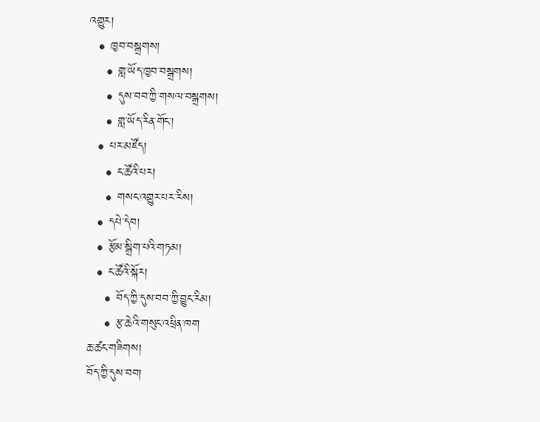འགྱུར།
  • ཁྱབ་བསྒྲགས།
    • གླ་ཡོད་ཁྱབ་བསྒྲགས།
    • དུས་བབ་ཀྱི་གསལ་བསྒྲགས།
    • གླ་ཡོད་རིན་གོང་།
  • པར་མཛོད།
    • ང་ཚོའི་པར།
    • གསང་འགྱུར་པར་རིས།
  • དཔེ་དེབ།
  • རྩོམ་སྒྲིག་པའི་གཏམ།
  • ང་ཚོའི་སྐོར།
    • བོད་ཀྱི་དུས་བབ་ཀྱི་བྱུང་རིམ།
    • རྩ་ཆེའི་གསུང་འཕྲིན་ཁག
ཆ་ཚང་གཟིགས།
བོད་ཀྱི་དུས་བབ།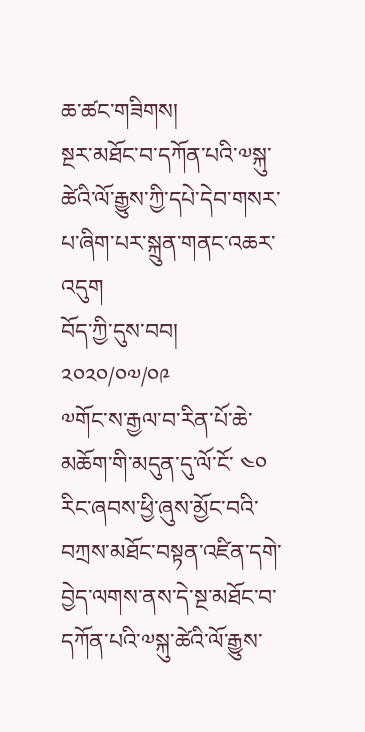ཆ་ཚང་གཟིགས།
སྔར་མཐོང་བ་དཀོན་པའི་༧སྐུ་ཚེའི་ལོ་རྒྱུས་ཀྱི་དཔེ་དེབ་གསར་པ་ཞིག་པར་སྐྲུན་གནང་འཆར་འདུག
བོད་ཀྱི་དུས་བབ།
༢༠༢༠/༠༧/༠༩
༧གོང་ས་རྒྱལ་བ་རིན་པོ་ཆེ་མཆོག་གི་མདུན་དུ་ལོ་ངོ་ ༤༠ རིང་ཞབས་ཕྱི་ཞུས་མྱོང་བའི་བཀྲས་མཐོང་བསྟན་འཛིན་དགེ་བྱེད་ལགས་ནས་དེ་སྔ་མཐོང་བ་དཀོན་པའི་༧སྐུ་ཚེའི་ལོ་རྒྱུས་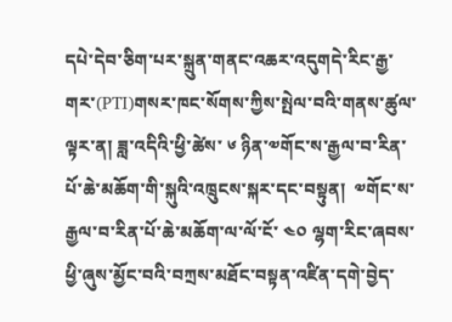དཔེ་དེབ་ཅིག་པར་སྐྲུན་གནང་འཆར་འདུགདེ་རིང་རྒྱ་གར་(PTI)གསར་ཁང་སོགས་ཀྱིས་སྤེལ་བའི་གནས་ཚུལ་ལྟར་ན། ཟླ་འདིའི་ཕྱི་ཚེས་ ༦ ཉིན་༧གོང་ས་རྒྱལ་བ་རིན་པོ་ཆེ་མཆོག་གི་སྐུའི་འཁྲུངས་སྐར་དང་བསྟུན།  ༧གོང་ས་རྒྱལ་བ་རིན་པོ་ཆེ་མཆོག་ལ་ལོ་ངོ་ ༤༠ ལྷག་རིང་ཞབས་ཕྱི་ཞུས་མྱོང་བའི་བཀྲས་མཐོང་བསྟན་འཛིན་དགེ་བྱེད་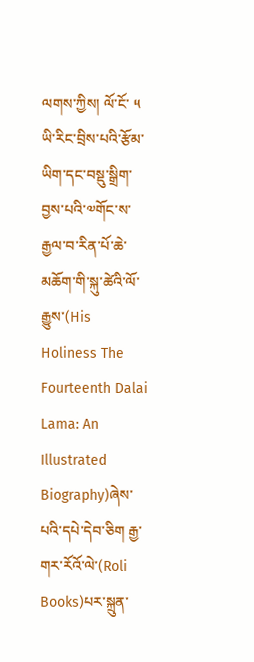ལགས་ཀྱིས། ལོ་ངོ་ ༥ ཡི་རིང་བྲིས་པའི་རྩོམ་ཡིག་དང་བསྡུ་སྒྲིག་བྱས་པའི་༧གོང་ས་རྒྱལ་བ་རིན་པོ་ཆེ་མཆོག་གི་སྐུ་ཚེའི་ལོ་རྒྱུས་(His Holiness The Fourteenth Dalai Lama: An Illustrated Biography)ཞེས་པའི་དཔེ་དེབ་ཅིག རྒྱ་གར་རོའོ་ལེ་(Roli Books)པར་སྐྲུན་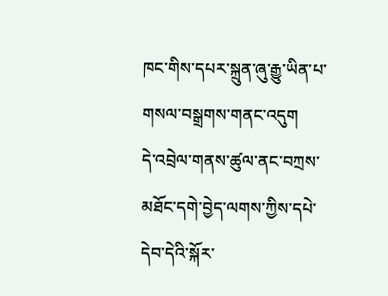ཁང་གིས་དཔར་སྐྲུན་ཞུ་རྒྱུ་ཡིན་པ་གསལ་བསྒྲགས་གནང་འདུག
དེ་འབྲེལ་གནས་ཚུལ་ནང་བཀྲས་མཐོང་དགེ་བྱེད་ལགས་ཀྱིས་དཔེ་དེབ་དེའི་སྐོར་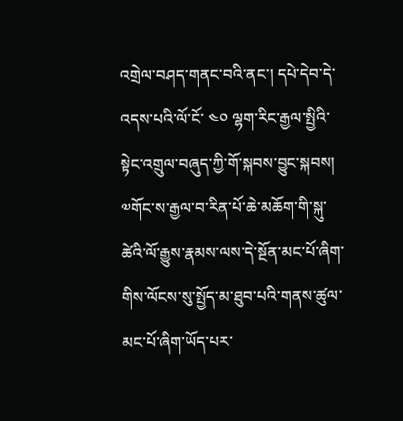འགྲེལ་བཤད་གནང་བའི་ནང་། དཔེ་དེབ་དེ་འདས་པའི་ལོ་ངོ་ ༤༠ ལྷག་རིང་རྒྱལ་སྤྱིའི་སྟེང་འགྲུལ་བཞུད་ཀྱི་གོ་སྐབས་བྱུང་སྐབས།  ༧གོང་ས་རྒྱལ་བ་རིན་པོ་ཆེ་མཆོག་གི་སྐུ་ཚེའི་ལོ་རྒྱུས་རྣམས་ལས་དེ་སྔོན་མང་པོ་ཞིག་གིས་ལོངས་སུ་སྤྱོད་མ་ཐུབ་པའི་གནས་ཚུལ་མང་པོ་ཞིག་ཡོད་པར་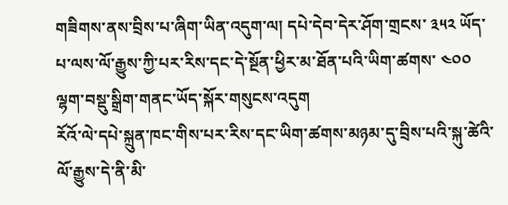གཟིགས་ནས་བྲིས་པ་ཞིག་ཡིན་འདུག་ལ། དཔེ་དེབ་དེར་ཤོག་གྲངས་ ༣༥༢ ཡོད་པ་ལས་ལོ་རྒྱུས་ཀྱི་པར་རིས་དང་དེ་སྔོན་ཕྱིར་མ་ཐོན་པའི་ཡིག་ཚགས་ ༤༠༠ ལྷག་བསྡུ་སྒྲིག་གནང་ཡོད་སྐོར་གསུངས་འདུག
རོའོ་ལེ་དཔེ་སྐྲུན་ཁང་གིས་པར་རིས་དང་ཡིག་ཚགས་མཉམ་དུ་བྲིས་པའི་སྐུ་ཚེའི་ལོ་རྒྱུས་དེ་ནི་མི་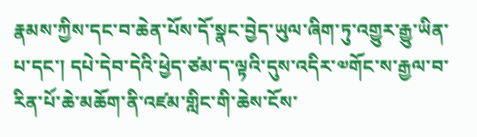རྣམས་ཀྱིས་དང་བ་ཆེན་པོས་དོ་སྣང་བྱེད་ཡུལ་ཞིག་ཏུ་འགྱུར་རྒྱུ་ཡིན་པ་དང་། དཔེ་དེབ་དེའི་ཕྱེད་ཙམ་ད་ལྟའི་དུས་འདིར་༧གོང་ས་རྒྱལ་བ་རིན་པོ་ཆེ་མཆོག་ནི་འཛམ་གླིང་གི་ཆེས་ངོས་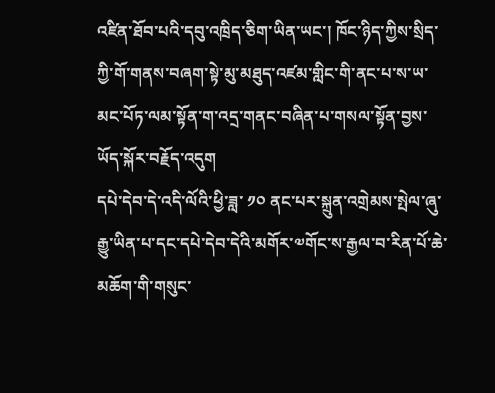འཛིན་ཐོབ་པའི་དབུ་འཁྲིད་ཅིག་ཡིན་ཡང་། ཁོང་ཉིད་ཀྱིས་སྲིད་ཀྱི་གོ་གནས་བཞག་སྟེ་མུ་མཐུད་འཛམ་གླིང་གི་ནང་པ་ས་ཡ་མང་པོཏ་ལམ་སྟོན་ག་འདྲ་གནང་བཞིན་པ་གསལ་སྟོན་བྱས་ཡོད་སྐོར་བརྗོད་འདུག
དཔེ་དེབ་དེ་འདི་ལོའི་ཕྱི་ཟླ་ ༡༠ ནང་པར་སྐྲུན་འགྲེམས་སྤེལ་ཞུ་རྒྱུ་ཡིན་པ་དང་དཔེ་དེབ་དེའི་མགོར་༧གོང་ས་རྒྱལ་བ་རིན་པོ་ཆེ་མཆོག་གི་གསུང་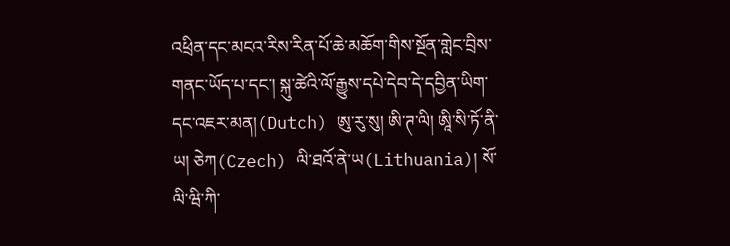འཕྲིན་དང་མངའ་རིས་རིན་པོ་ཆེ་མཆོག་གིས་སྔོན་གླེང་བྲིས་གནང་ཡོད་པ་དང་། སྐུ་ཚེའི་ལོ་རྒྱུས་དཔེ་དེབ་དེ་དབྱིན་ཡིག་དང་འཇར་མན།(Dutch) ཨུ་རུ་སུ། ཨི་ཊ་ལི། ཨཱི་སི་ཏོ་ནི་ཡ། ཅེཀ(Czech) ལི་ཐའོ་ནེ་ཡ(Lithuania)། སོ་ལི་ཝི་ཀི་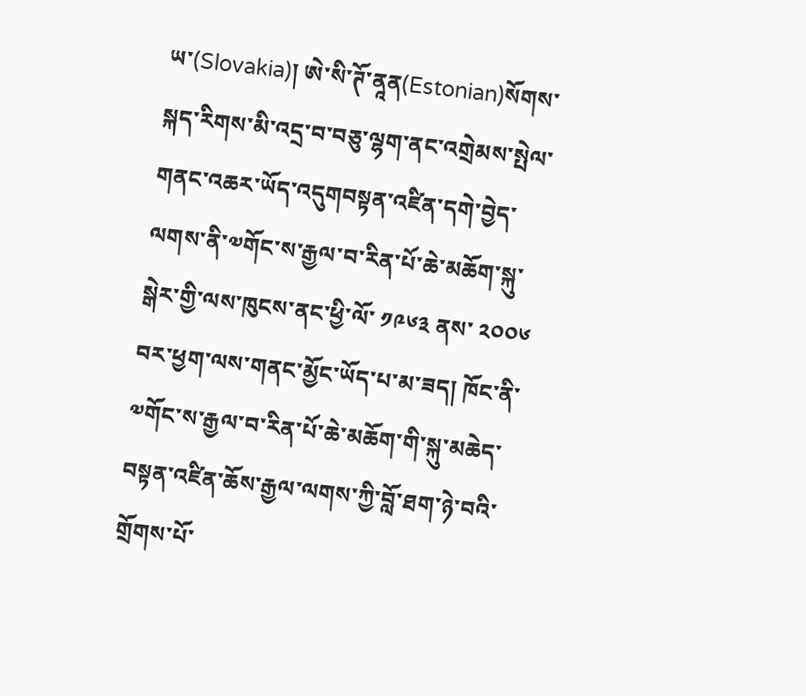ཡ་(Slovakia)། ཨེ་སི་ཊོ་ནཱན(Estonian)སོགས་སྐད་རིགས་མི་འདྲ་བ་བཅུ་ལྷག་ནང་འགྲེམས་སྤེལ་གནང་འཆར་ཡོད་འདུགབསྟན་འཛིན་དགེ་བྱེད་ལགས་ནི་༧གོང་ས་རྒྱལ་བ་རིན་པོ་ཆེ་མཆོག་སྐུ་སྒེར་གྱི་ལས་ཁུངས་ནང་ཕྱི་ལོ་ ༡༩༦༣ ནས་ ༢༠༠༦ བར་ཕྱག་ལས་གནང་མྱོང་ཡོད་པ་མ་ཟད། ཁོང་ནི་༧གོང་ས་རྒྱལ་བ་རིན་པོ་ཆེ་མཆོག་གི་སྐུ་མཆེད་བསྟན་འཛིན་ཆོས་རྒྱལ་ལགས་ཀྱི་བློ་ཐག་ཉེ་བའི་གྲོགས་པོ་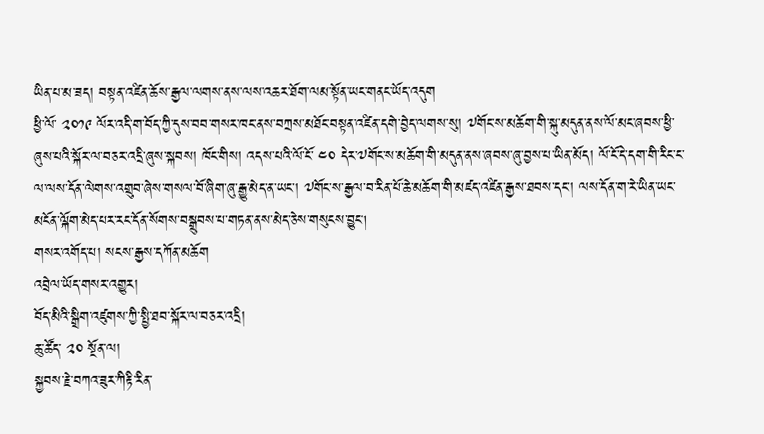ཡིན་པ་མ་ཟད། བསྟན་འཛིན་ཆོས་རྒྱལ་ལགས་ནས་ལས་འཆར་ཐོག་ལམ་སྟོན་ཡང་གནང་ཡོད་འདུག
ཕྱི་ལོ་ ༢༠༡༩ ལོར་འདི་ག་བོད་ཀྱི་དུས་བབ་གསར་ཁང་ནས་བཀྲས་མཐོང་བསྟན་འཛིན་དགེ་བྱེད་ལགས་སུ། ༧གོང་ས་མཆོག་གི་སྐུ་མདུན་ནས་ལོ་མང་ཞབས་ཕྱི་ཞུས་པའི་སྐོར་ལ་བཅར་འདྲི་ཞུས་སྐབས། ཁོང་གིས། འདས་པའི་ལོ་ངོ་ ༤༠ དེར་༧གོང་ས་མཆོག་གི་མདུན་ནས་ཞབས་ཞུ་བྱས་པ་ཡིན་མོད། ལོ་ངོ་དེ་དག་གི་རིང་ང་ལ་ལས་དོན་ལེགས་འགྲུབ་ཞེས་གསལ་བོ་ཞིག་ཞུ་རྒྱུ་མེད་ན་ཡང་། ༧གོང་ས་རྒྱལ་བ་རིན་པོ་ཆེ་མཆོག་གི་མཛད་འཛིན་རྒྱས་ཐབས་དང་། ལས་དོན་ག་རེ་ཡིན་ཡང་མངོན་ལྐོག་མེད་པར་རང་དོན་སོགས་བསྒྲུབས་པ་གཏན་ནས་མེད་ཅེས་གསུངས་བྱུང།
གསར་འགོད་པ། སངས་རྒྱས་དཀོན་མཆོག
འབྲེལ་ཡོད་གསར་འགྱུར།
བོད་མིའི་སྒྲིག་འཛུགས་ཀྱི་སྤྱི་ཐབ་སྐོར་ལ་བཅར་འདྲི།
ཆུ་ཚོད་ ༢༠ སྔོན་ལ།
སྐྱབས་རྗེ་བཀའ་ཟུར་ཀིརྟི་རིན་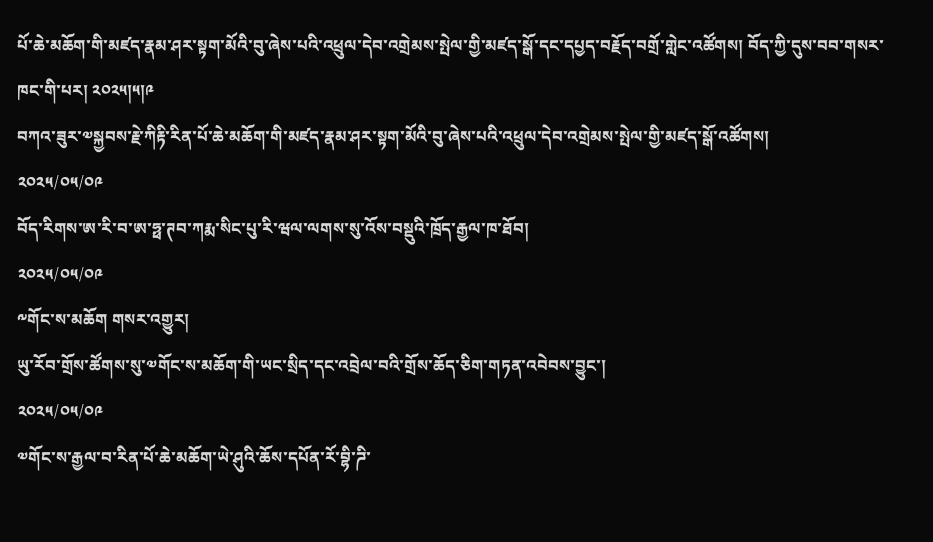པོ་ཆེ་མཆོག་གི་མཛད་རྣམ་ཤར་སྟག་མོའི་བུ་ཞེས་པའི་འཕྲུལ་དེབ་འགྲེམས་སྤེལ་གྱི་མཛད་སྒོ་དང་དཔྱད་བརྗོད་བགྲོ་གླེང་འཚོགས། བོད་ཀྱི་དུས་བབ་གསར་ཁང་གི་པར། ༢༠༢༥།༥།༩
བཀའ་ཟུར་༧སྐྱབས་རྗེ་ཀིརྟི་རིན་པོ་ཆེ་མཆོག་གི་མཛད་རྣམ་ཤར་སྟག་མོའི་བུ་ཞེས་པའི་འཕྲུལ་དེབ་འགྲེམས་སྤེལ་གྱི་མཛད་སྒོ་འཚོགས།
༢༠༢༥/༠༥/༠༩
བོད་རིགས་ཨ་རི་བ་ཨ་ཧྥ་ཊབ་ཀརྨ་སིང་པུ་རི་ཝལ་ལགས་སུ་འོས་བསྡུའི་ཁྲོད་རྒྱལ་ཁ་ཐོབ།
༢༠༢༥/༠༥/༠༩
༸གོང་ས་མཆོག གསར་འགྱུར།
ཡུ་རོབ་གྲོས་ཚོགས་སུ་༧གོང་ས་མཆོག་གི་ཡང་སྲིད་དང་འབྲེལ་བའི་གྲོས་ཆོད་ཅིག་གཏན་འབེབས་བྱུང་།
༢༠༢༥/༠༥/༠༩
༧གོང་ས་རྒྱལ་བ་རིན་པོ་ཆེ་མཆོག་ཡེ་ཤུའི་ཆོས་དཔོན་རོ་བྷི་ཌི་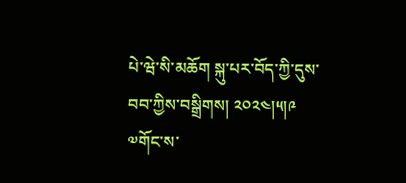པེ་ཝེ་སི་མཆོག སྐུ་པར་བོད་ཀྱི་དུས་བབ་ཀྱིས་བསྒྲིགས། ༢༠༢༤།༥།༩
༧གོང་ས་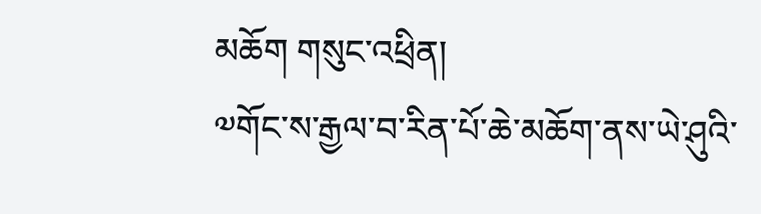མཆོག གསུང་འཕྲིན།
༧གོང་ས་རྒྱལ་བ་རིན་པོ་ཆེ་མཆོག་ནས་ཡེ་ཤུའི་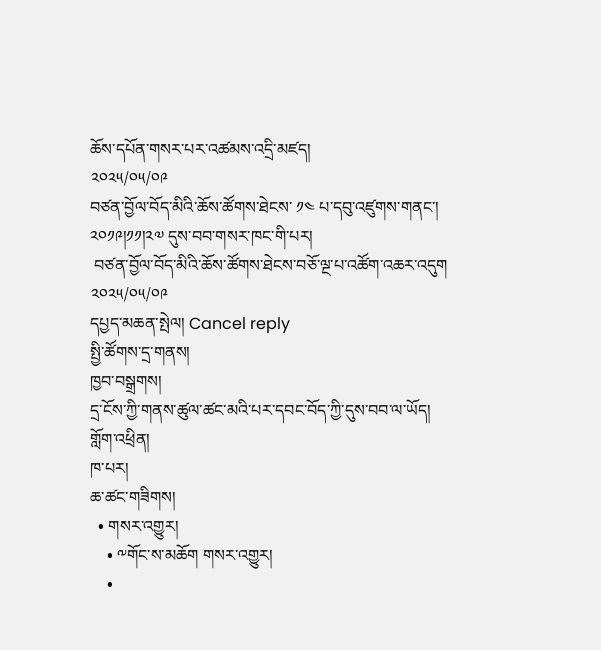ཆོས་དཔོན་གསར་པར་འཚམས་འདྲི་མཛད།
༢༠༢༥/༠༥/༠༩
བཙན་བྱོལ་བོད་མིའི་ཆོས་ཚོགས་ཐེངས་ ༡༤ པ་དབུ་འཛུགས་གནང་། ༢༠༡༩།༡༡།༢༧ དུས་བབ་གསར་ཁང་གི་པར།
 བཙན་བྱོལ་བོད་མིའི་ཆོས་ཚོགས་ཐེངས་བཅོ་ལྔ་པ་འཚོག་འཆར་འདུག
༢༠༢༥/༠༥/༠༩
དཔྱད་མཆན་སྤེལ། Cancel reply
སྤྱི་ཚོགས་དྲ་གནས།
ཁྱབ་བསྒྲགས།
དྲ་ངོས་ཀྱི་གནས་ཚུལ་ཚང་མའི་པར་དབང་བོད་ཀྱི་དུས་བབ་ལ་ཡོད།
གློག་འཕྲིན།
ཁ་པར།
ཆ་ཚང་གཟིགས།
  • གསར་འགྱུར།
    • ༸གོང་ས་མཆོག གསར་འགྱུར།
    •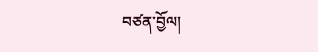བཙན་བྱོལ།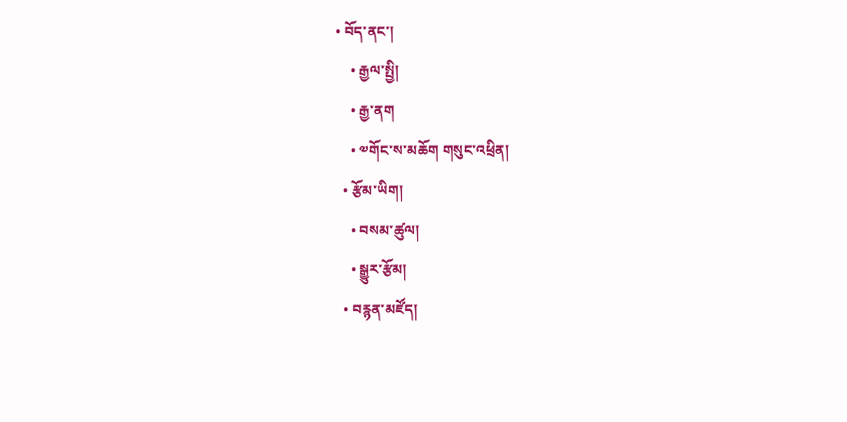• བོད་ནང་།
    • རྒྱལ་སྤྱི།
    • རྒྱ་ནག
    • ༧གོང་ས་མཆོག གསུང་འཕྲིན།
  • རྩོམ་ཡིག།
    • བསམ་ཚུལ།
    • སྒྱུར་རྩོམ།
  • བརྙན་མཛོད།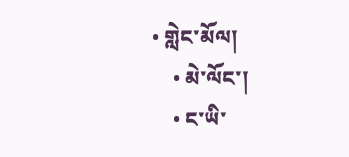• གླེང་མོལ།
    • མེ་ལོང་།
    • ང་ཡི་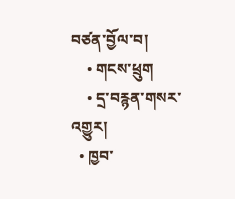བཙན་བྱོལ་བ།
    • གངས་ཕྲུག
    • དྲ་བརྙན་གསར་འགྱུར།
  • ཁྱབ་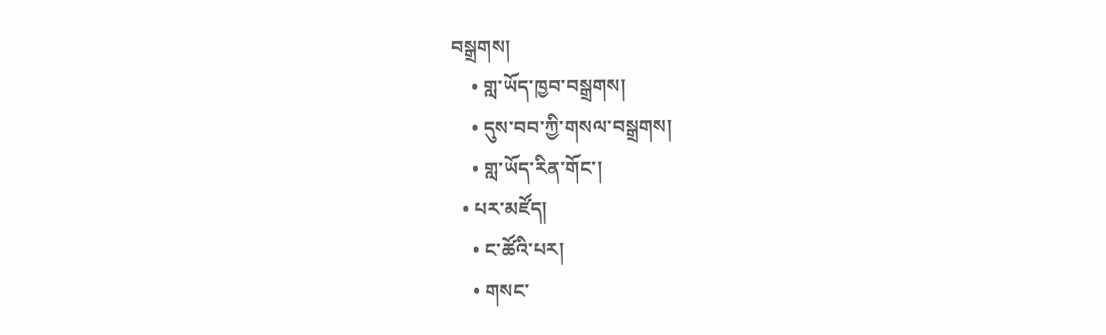བསྒྲགས།
    • གླ་ཡོད་ཁྱབ་བསྒྲགས།
    • དུས་བབ་ཀྱི་གསལ་བསྒྲགས།
    • གླ་ཡོད་རིན་གོང་།
  • པར་མཛོད།
    • ང་ཚོའི་པར།
    • གསང་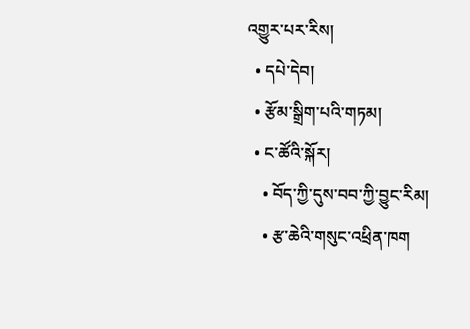འགྱུར་པར་རིས།
  • དཔེ་དེབ།
  • རྩོམ་སྒྲིག་པའི་གཏམ།
  • ང་ཚོའི་སྐོར།
    • བོད་ཀྱི་དུས་བབ་ཀྱི་བྱུང་རིམ།
    • རྩ་ཆེའི་གསུང་འཕྲིན་ཁག